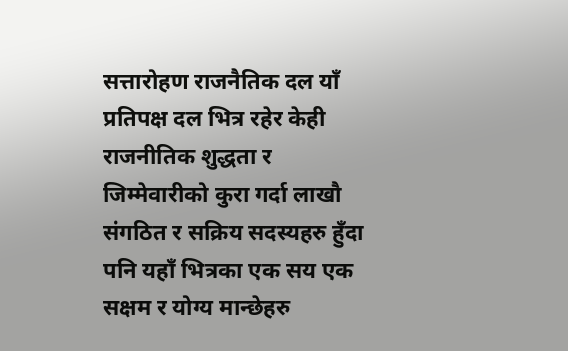सत्तारोहण राजनैतिक दल याँ प्रतिपक्ष दल भित्र रहेर केही राजनीतिक शुद्धता र जिम्मेवारीको कुरा गर्दा लाखौ संगठित र सक्रिय सदस्यहरु हुँदा पनि यहाँ भित्रका एक सय एक सक्षम र योग्य मान्छेहरु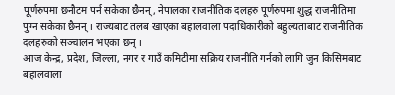पूर्णरुपमा छनौटम पर्न सकेका छैनन्, नेपालका राजनीतिक दलहरु पूर्णरुपमा शुद्ध राजनीतिमा पुग्न सकेका छैनन् । राज्यबाट तलब खाएका बहालवाला पदाधिकारीको बहुल्यताबाट राजनीतिक दलहरुको सञ्चालन भएका छन् ।
आज केन्द्र, प्रदेश, जिल्ला, नगर र गाउँ कमिटीमा सक्रिय राजनीति गर्नको लागि जुन किसिमबाट बहालवाला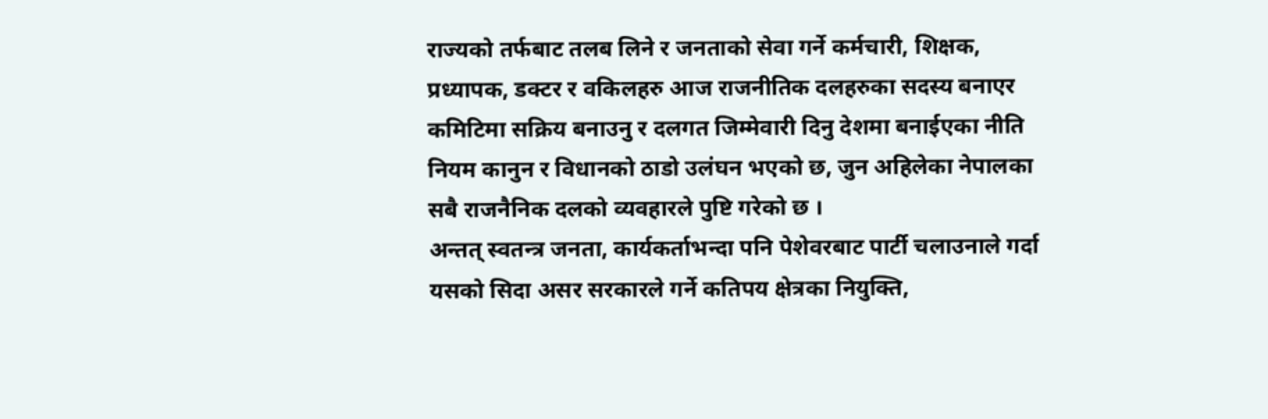राज्यको तर्फबाट तलब लिने र जनताको सेवा गर्ने कर्मचारी, शिक्षक, प्रध्यापक, डक्टर र वकिलहरु आज राजनीतिक दलहरुका सदस्य बनाएर कमिटिमा सक्रिय बनाउनु र दलगत जिम्मेवारी दिनु देशमा बनाईएका नीति नियम कानुन र विधानको ठाडो उलंघन भएको छ, जुन अहिलेका नेपालका सबै राजनैनिक दलको व्यवहारले पुष्टि गरेको छ ।
अन्तत् स्वतन्त्र जनता, कार्यकर्ताभन्दा पनि पेशेवरबाट पार्टी चलाउनाले गर्दा यसको सिदा असर सरकारले गर्ने कतिपय क्षेत्रका नियुक्ति,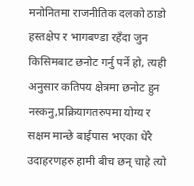मनोनितमा राजनीतिक दलको ठाडो हस्तक्षेप र भागबण्डा रहँदा जुन किसिमबाट छनोट गर्नु पर्ने हो, त्यही अनुसार कतिपय क्षेत्रमा छनोट हुन नस्कनु,प्रक्रियागतरुपमा योग्य र सक्षम मान्छे बाईपास भएका धेरै उदाहरणहरु हामी बीच छन् चाहे त्यो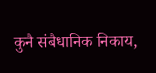कुनै संबैधानिक निकाय,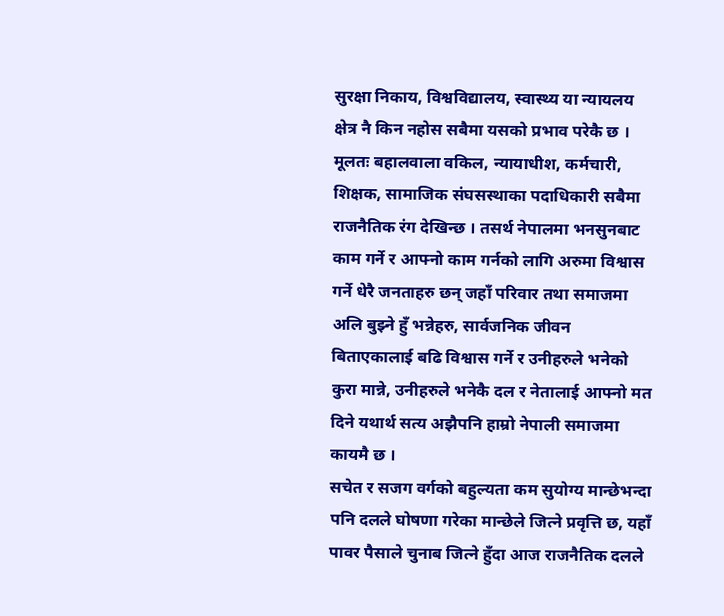सुरक्षा निकाय, विश्वविद्यालय, स्वास्थ्य या न्यायलय क्षेत्र नै किन नहोस सबैमा यसको प्रभाव परेकै छ ।
मूलतः बहालवाला वकिल, न्यायाधीश, कर्मचारी, शिक्षक, सामाजिक संघसस्थाका पदाधिकारी सबैमा राजनैतिक रंग देखिन्छ । तसर्थ नेपालमा भनसुनबाट काम गर्ने र आफ्नो काम गर्नको लागि अरुमा विश्वास गर्ने धेरै जनताहरु छन् जहाँ परिवार तथा समाजमा अलि बुझ्ने हुँ भन्नेहरु, सार्वजनिक जीवन बिताएकालाई बढि विश्वास गर्ने र उनीहरुले भनेको कुरा मान्ने, उनीहरुले भनेकै दल र नेतालाई आफ्नो मत दिने यथार्थ सत्य अझैपनि हाम्रो नेपाली समाजमा कायमै छ ।
सचेत र सजग वर्गको बहुल्यता कम सुयोग्य मान्छेभन्दा पनि दलले घोषणा गरेका मान्छेले जित्ने प्रवृत्ति छ, यहाँ पावर पैसाले चुनाब जित्ने हुँदा आज राजनैतिक दलले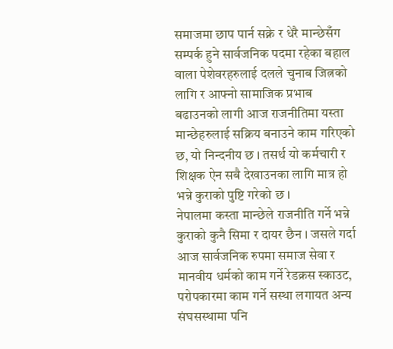समाजमा छाप पार्न सक्ने र धेरै मान्छेसँग सम्पर्क हुने सार्वजनिक पदमा रहेका बहाल वाला पेशेवरहरुलाई दलले चुनाब जित्नको लागि र आफ्नो सामाजिक प्रभाब बढाउनको लागी आज राजनीतिमा यस्ता मान्छेहरुलाई सक्रिय बनाउने काम गरिएको छ, यो निन्दनीय छ । तसर्थ यो कर्मचारी र शिक्षक ऐन सबै देखाउनका लागि मात्र हो भन्ने कुराको पुष्टि गरेको छ ।
नेपालमा कस्ता मान्छेले राजनीति गर्ने भन्ने कुराको कुनै सिमा र दायर छैन । जसले गर्दा आज सार्वजनिक रुपमा समाज सेवा र मानवीय धर्मको काम गर्ने रेडक्रस स्काउट, परोपकारमा काम गर्ने सस्था लगायत अन्य संघसस्थामा पनि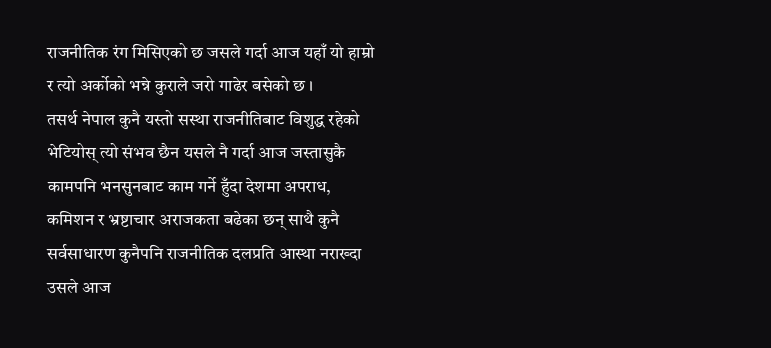राजनीतिक रंग मिसिएको छ जसले गर्दा आज यहाँ यो हाम्रो र त्यो अर्कोको भन्ने कुराले जरो गाढेर बसेको छ ।
तसर्थ नेपाल कुनै यस्तो सस्था राजनीतिबाट विशुद्ध रहेको भेटियोस् त्यो संभव छैन यसले नै गर्दा आज जस्तासुकै कामपनि भनसुनबाट काम गर्ने हुँदा देशमा अपराध, कमिशन र भ्रष्टाचार अराजकता बढेका छन् साथै कुनै सर्वसाधारण कुनैपनि राजनीतिक दलप्रति आस्था नराख्दा उसले आज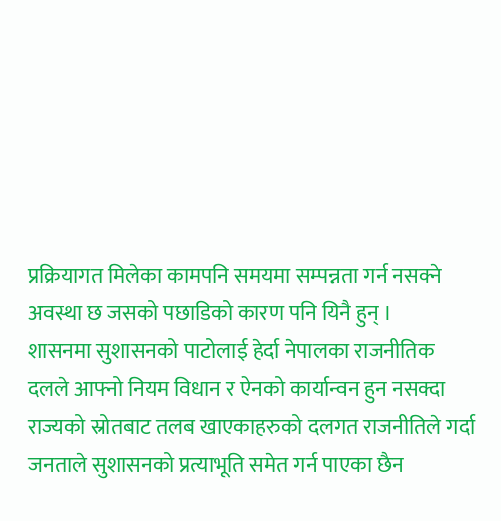प्रक्रियागत मिलेका कामपनि समयमा सम्पन्नता गर्न नसक्ने अवस्था छ जसको पछाडिको कारण पनि यिनै हुन् ।
शासनमा सुशासनको पाटोलाई हेर्दा नेपालका राजनीतिक दलले आफ्नो नियम विधान र ऐनको कार्यान्वन हुन नसक्दा राज्यको स्रोतबाट तलब खाएकाहरुको दलगत राजनीतिले गर्दा जनताले सुशासनको प्रत्याभूति समेत गर्न पाएका छैन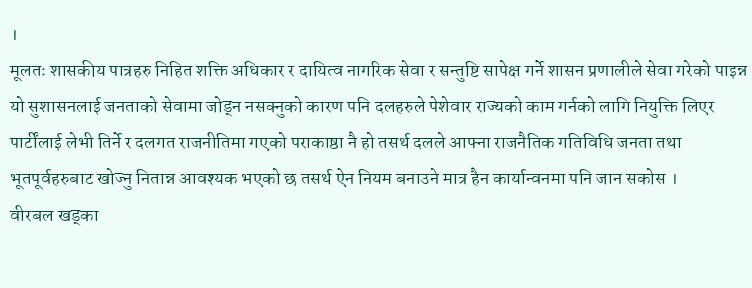।
मूलतः शासकीय पात्रहरु निहित शक्ति अधिकार र दायित्व नागरिक सेवा र सन्तुष्टि सापेक्ष गर्ने शासन प्रणालीले सेवा गरेको पाइन्न यो सुशासनलाई जनताको सेवामा जोड्न नसक्नुको कारण पनि दलहरुले पेशेवार राज्यको काम गर्नको लागि नियुक्ति लिएर पार्टींलाई लेभी तिर्ने र दलगत राजनीतिमा गएको पराकाष्ठा नै हो तसर्थ दलले आफ्ना राजनैतिक गतिविधि जनता तथा भूतपूर्वहरुबाट खोज्नु नितान्न आवश्यक भएको छ तसर्थ ऐन नियम बनाउने मात्र हैन कार्यान्वनमा पनि जान सकोस ।
वीरबल खड्का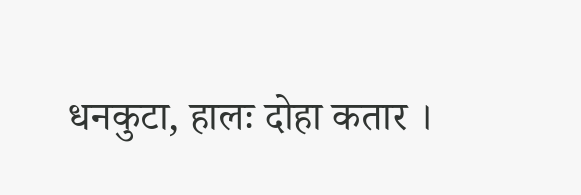धनकुटा, हालः दोहा कतार ।